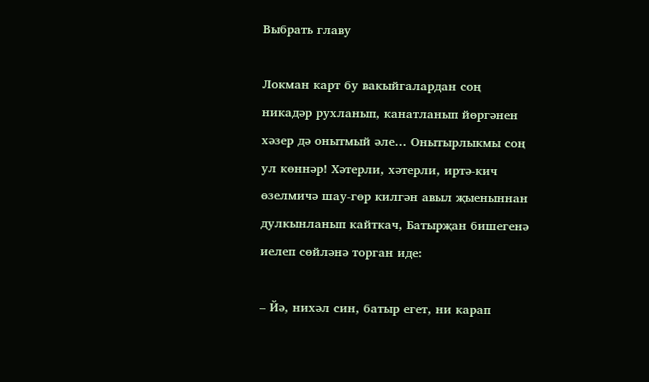Выбрать главу

Локман карт бу вакыйгалардан соң никадәр рухланып, канатланып йөргәнен хәзер дә онытмый әле… Онытырлыкмы соң ул көннәр! Хәтерли, хәтерли, иртә-кич өзелмичә шау-гөр килгән авыл җыеныннан дулкынланып кайткач, Батырҗан бишегенә иелеп сөйләнә торган иде:

– Йә, нихәл син, батыр егет, ни карап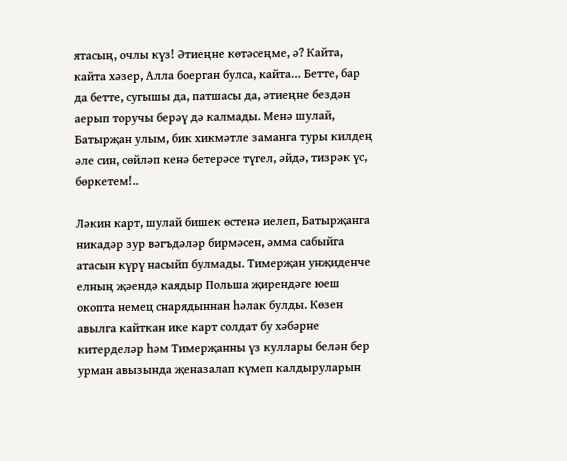ятасың, очлы күз! Әтиеңне көтәсеңме, ә? Кайта, кайта хәзер, Алла боерган булса, кайта… Бетте, бар да бетте, сугышы да, патшасы да, әтиеңне бездән аерып торучы берәү дә калмады. Менә шулай, Батырҗан улым, бик хикмәтле заманга туры килдең әле син, сөйләп кенә бетерәсе түгел, әйдә, тизрәк үс, бөркетем!..

Ләкин карт, шулай бишек өстенә иелеп, Батырҗанга никадәр зур вәгъдәләр бирмәсен, әмма сабыйга атасын күрү насыйп булмады. Тимерҗан унҗиденче елның җәендә каядыр Польша җирендәге юеш окопта немец снарядыннан һәлак булды. Көзен авылга кайткан ике карт солдат бу хәбәрне китерделәр һәм Тимерҗанны үз куллары белән бер урман авызында җеназалап күмеп калдыруларын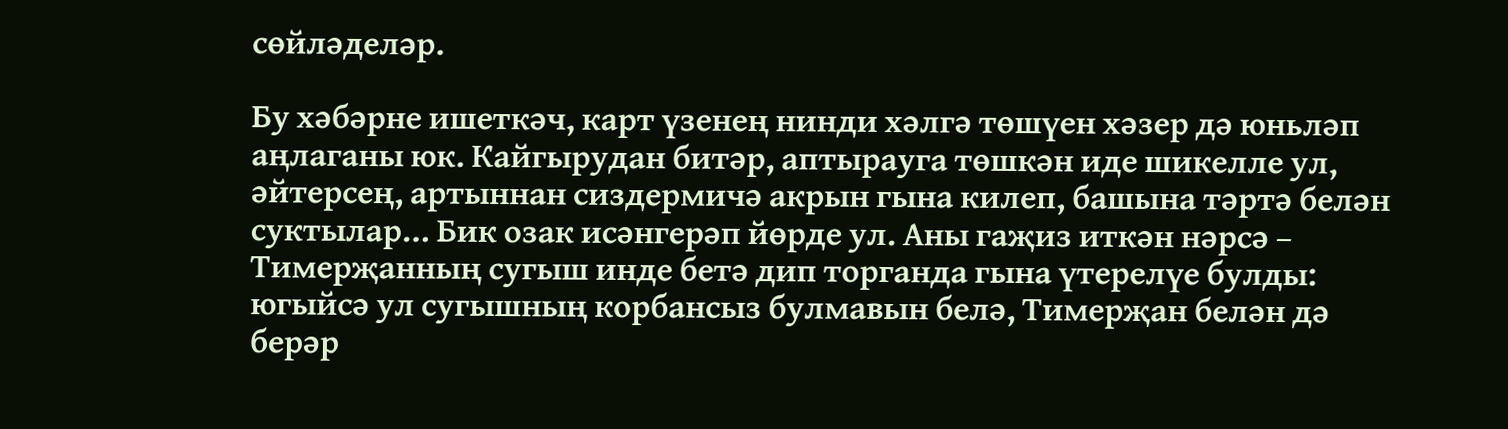сөйләделәр.

Бу хәбәрне ишеткәч, карт үзенең нинди хәлгә төшүен хәзер дә юньләп аңлаганы юк. Кайгырудан битәр, аптырауга төшкән иде шикелле ул, әйтерсең, артыннан сиздермичә акрын гына килеп, башына тәртә белән суктылар… Бик озак исәнгерәп йөрде ул. Аны гаҗиз иткән нәрсә – Тимерҗанның сугыш инде бетә дип торганда гына үтерелүе булды: югыйсә ул сугышның корбансыз булмавын белә, Тимерҗан белән дә берәр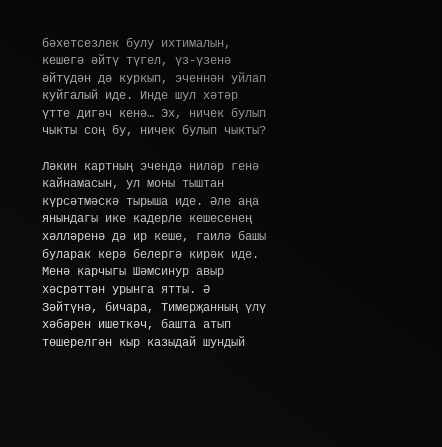бәхетсезлек булу ихтималын, кешегә әйтү түгел, үз-үзенә әйтүдән дә куркып, эченнән уйлап куйгалый иде. Инде шул хәтәр үтте дигәч кенә… Эх, ничек булып чыкты соң бу, ничек булып чыкты?

Ләкин картның эчендә ниләр генә кайнамасын, ул моны тыштан күрсәтмәскә тырыша иде. Әле аңа янындагы ике кадерле кешесенең хәлләренә дә ир кеше, гаилә башы буларак керә белергә кирәк иде. Менә карчыгы Шәмсинур авыр хәсрәттән урынга ятты. Ә Зәйтүнә, бичара, Тимерҗанның үлү хәбәрен ишеткәч, башта атып төшерелгән кыр казыдай шундый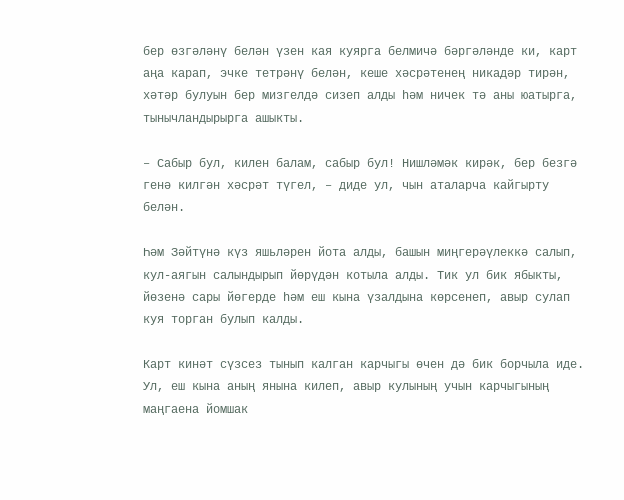бер өзгәләнү белән үзен кая куярга белмичә бәргәләнде ки, карт аңа карап, эчке тетрәнү белән, кеше хәсрәтенең никадәр тирән, хәтәр булуын бер мизгелдә сизеп алды һәм ничек тә аны юатырга, тынычландырырга ашыкты.

– Сабыр бул, килен балам, сабыр бул! Нишләмәк кирәк, бер безгә генә килгән хәсрәт түгел, – диде ул, чын аталарча кайгырту белән.

Һәм Зәйтүнә күз яшьләрен йота алды, башын миңгерәүлеккә салып, кул-аягын салындырып йөрүдән котыла алды. Тик ул бик ябыкты, йөзенә сары йөгерде һәм еш кына үзалдына көрсенеп, авыр сулап куя торган булып калды.

Карт кинәт сүзсез тынып калган карчыгы өчен дә бик борчыла иде. Ул, еш кына аның янына килеп, авыр кулының учын карчыгының маңгаена йомшак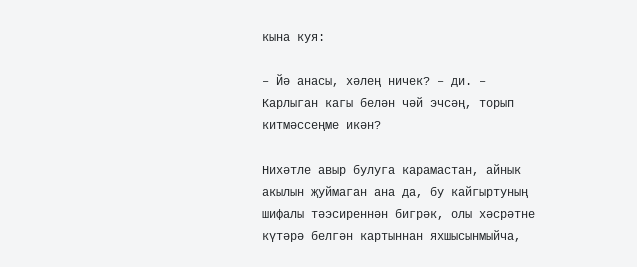кына куя:

– Йә анасы, хәлең ничек? – ди. – Карлыган кагы белән чәй эчсәң, торып китмәссеңме икән?

Нихәтле авыр булуга карамастан, айнык акылын җуймаган ана да, бу кайгыртуның шифалы тәэсиреннән бигрәк, олы хәсрәтне күтәрә белгән картыннан яхшысынмыйча,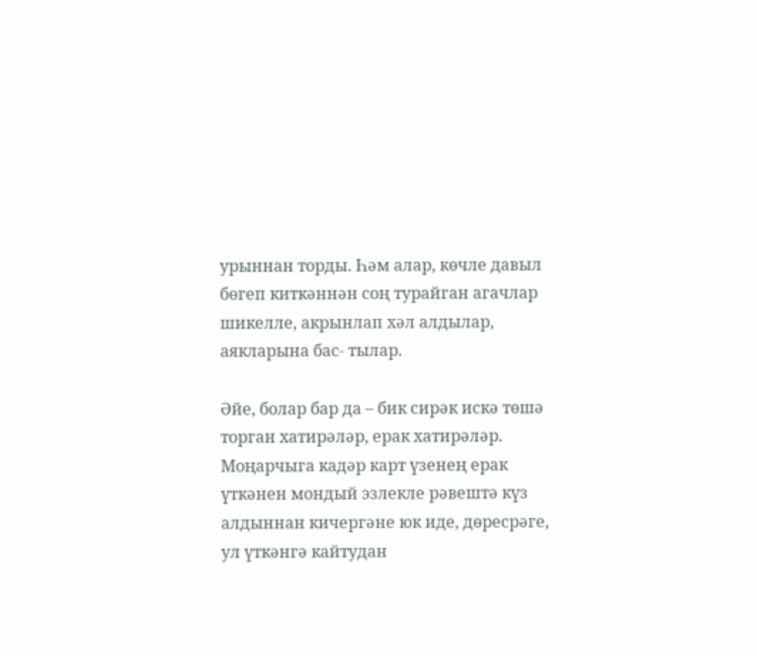урыннан торды. Һәм алар, көчле давыл бөгеп киткәннән соң турайган агачлар шикелле, акрынлап хәл алдылар, аякларына бас- тылар.

Әйе, болар бар да – бик сирәк искә төшә торган хатирәләр, ерак хатирәләр. Моңарчыга кадәр карт үзенең ерак үткәнен мондый эзлекле рәвештә күз алдыннан кичергәне юк иде, дөресрәге, ул үткәнгә кайтудан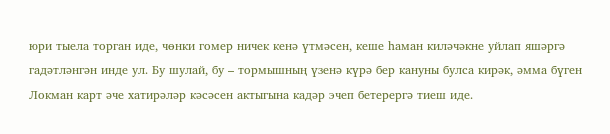юри тыела торган иде, чөнки гомер ничек кенә үтмәсен, кеше һаман киләчәкне уйлап яшәргә гадәтләнгән инде ул. Бу шулай, бу – тормышның үзенә күрә бер кануны булса кирәк, әмма бүген Локман карт әче хатирәләр кәсәсен актыгына кадәр эчеп бетерергә тиеш иде.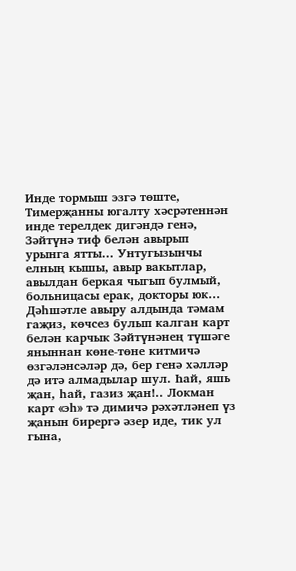Инде тормыш эзгә төште, Тимерҗанны югалту хәсрәтеннән инде терелдек дигәндә генә, Зәйтүнә тиф белән авырып урынга ятты… Унтугызынчы елның кышы, авыр вакытлар, авылдан беркая чыгып булмый, больницасы ерак, докторы юк… Дәһшәтле авыру алдында тәмам гаҗиз, көчсез булып калган карт белән карчык Зәйтүнәнең түшәге яныннан көне-төне китмичә өзгәләнсәләр дә, бер генә хәлләр дә итә алмадылар шул. Һай, яшь җан, һай, газиз җан!.. Локман карт «эһ» тә димичә рәхәтләнеп үз җанын бирергә әзер иде, тик ул гына,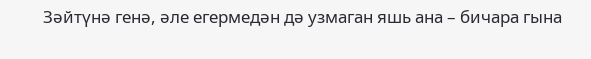Зәйтүнә генә, әле егермедән дә узмаган яшь ана – бичара гына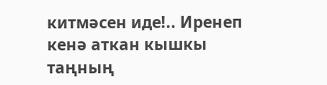китмәсен иде!.. Иренеп кенә аткан кышкы таңның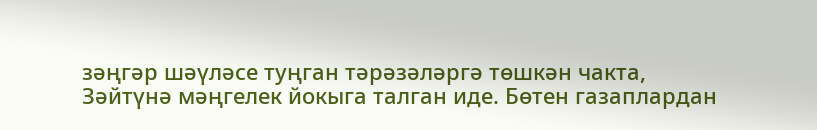зәңгәр шәүләсе туңган тәрәзәләргә төшкән чакта, Зәйтүнә мәңгелек йокыга талган иде. Бөтен газаплардан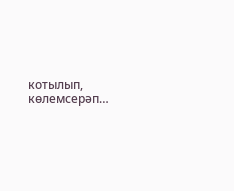котылып, көлемсерәп…